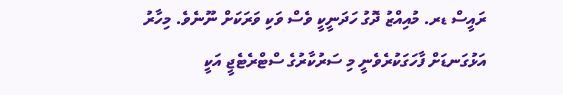ރައީސް ޑރ. މުއިއްޒު ދޮގު ހަދަނީކީ ވެސް ވަކި ވަރަކަށް ނޫނެވެ. މިހާރު އަޅުގަނޑަށް ފާހަގަކުރެވެނީ މި ސަރުކާރުގެ ސްޓްރެޓެޖީ އަކީ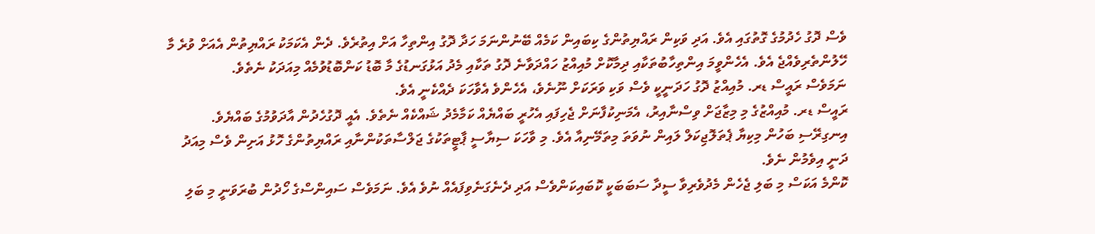ވެސް ދޮގު ހެދުމުގެ ގޮތުގައި އެވެ. އަދި ވަކިން ރައްޔިތުންގެ ކިބައިން ކަމެއް ބޭނުންނަމަ ހަދާ ދޮގު އިންތިހާ އަށް އިތުރެވެ. ދެން އެކަމަކު ރައްޔިތުން އެއަށް ވުރެ މާ ހޭލުންތެރިވެއްޖެ އެވެ. އެހެންވީމަ އިންތިހާބުތަކާއި ދިމާކޮށް މުއިއްޒު ހައްދަވާނެ ދޮގު ތަކާއި މެދު އަޅުގަނޑުގެ މާ ބޮޑު ކަންބޮޑުވުމެއް މިއަދަކު ނެތެވެ.
ނަމަވެސް ރައީސް ޑރ. މުއިއްޒު ދޮގު ހަދަނީކީ ވެސް ވަކި ވަރަކަށް ނޫނެވެ، އެހެންވެ އެވާހަކަ ދެއްކެނީ އެވެ.
ރައީސް ޑރ. މުއިއްޒުގެ މި މިޒާޖަށް ވިސްނާއިރު، އެމަނިކުފާނަށް ޖެހިފައި އެހުރީ ބައްޔެއް ކަމާމެދު ޝައްކެއް ނެތެވެ. އެއީ ދޮގުހެދުން އާދަވުމުގެ ބައްޔެވެ. އިނގިރޭސި ބަހުން މިކިޔާ ޕެތަލޮޖިކަލް ލައިން ނުވަތަ މިތަމޭނިއާ އެވެ. މި ވާހަކަ ސިޔާސީ ޕާޓީތަކުގެ ޖަލްސާތަކުންނާއި ރައްޔިތުންގެ ހޮޅު އަށިން ވެސް މިއަދު ދަނީ އިވެމުން ނެވެ.
ކޮންމެ އަކަސް މި ބަލި ޖެހެން މެދުވެރިވާ ސީދާ ސަބަބަކީ ކޮބައިކަންވެސް އަދި ދެނެގަނެވިފައެއް ނުވެ އެވެ. ނަމަވެސް ސައިންސްގެ ހޯދުން ބުރަވަނީ މި ބަލި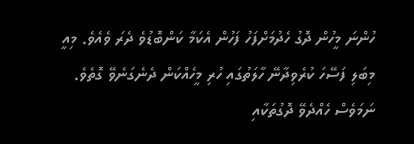ހުންނަ މީހުން ދޮގު ހެދުމަށްފަހު ފަހުން އެކަމާ ކަންބޮޑުވެ ދެރަ ވެއެވެ. މިއީ މިބަލި ފަސޭހަ ކުރެވިދާނޭ ހާލަތުގައި ހުރި މީހެއްކަން ދެނެގަނެވޭ ގޮތެވެ. ނަމަވެސް ހެއްދެވޭ ދޮގުތަކާއި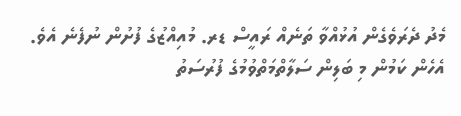މެދު ދެރަވެގެން އުޅުއްވާ ތަނެއް ރައީސް ޑރ. މުއިއްޒުގެ ފުށުން ނުފެނެ އެވެ.
އެހެން ކަމުން މި ބަލިން ސަލާތްމަތްވުމުގެ ފުރުސަތު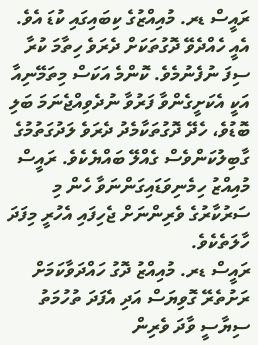ރައީސް ޑރ. މުއިއްޒުގެ ކިބައިގައި ކުޑަ އެވެ. އެއީ ހެއްދެވޭ ދޮގުތަކަށް ދެރަވެ ހިތާމަ ކުރާ ސިފަ ނުފެނުމެވެ. ކޮންމެ އަކަސް މިތަމޭނިއާ އަކީ އެކަށީގެންވާ ފަރުވާ ނުދެވިއްޖެނަމަ ބަލި ބޮޑުވެ، ހެދޭ ދޮގުތަކާމެދު ދެރަވެ ލަދުގަތުމުގެ ގާބިލުކަންވެސް ގެއްލޭ ބައްޔެކެވެ. ރައީސް މުއިއްޒު ހިމެނިވަޑައިގަންނަވާ ހެން މި ސަރުކާރުގެ ވެރިންނަށް ޖެހިފައި އެހުރީ މިފަދަ ހާލަތެކެވެ.
ރައީސް ޑރ. މުއިއްޒު ދޮގު ހައްދަވާކަމަށް ރަށުތެރޭ ގޮވިޔަސް އަދި އެފަދަ ތުހުމަތު ސިޔާސީ ވާދަ ވެރިން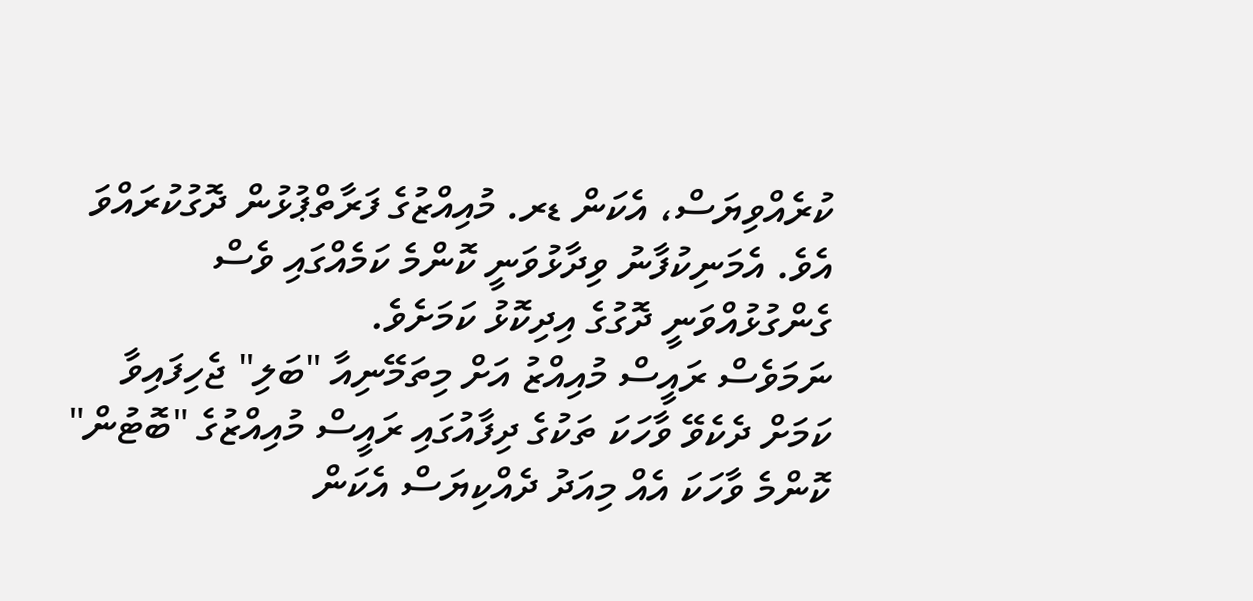ކުރެއްވިޔަސް، އެކަން ޑރ. މުއިއްޒުގެ ފަރާތްޕުޅުން ދޮގުކުރައްވަ އެވެ. އެމަނިކުފާނު ވިދާޅުވަނީ ކޮންމެ ކަމެއްގައި ވެސް ގެންގުޅުއްވަނީ ދޮގުގެ އިދިކޮޅު ކަމަށެވެ.
ނަމަވެސް ރައީސް މުއިއްޒު އަށް މިތަމޭނިއާ "ބަލި" ޖެހިފައިވާ ކަމަށް ދެކެވޭ ވާހަކަ ތަކުގެ ދިފާއުގައި ރައީސް މުއިއްޒުގެ "ބޮޓުން" ކޮންމެ ވާހަކަ އެއް މިއަދު ދެއްކިޔަސް އެކަން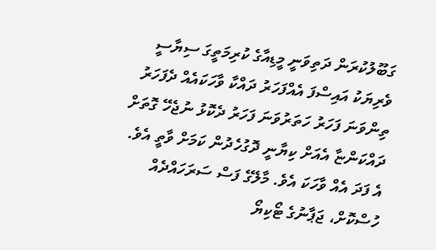ގަބޫލުކުރަން ދަތިވަނީ މީޑިއާގެ ކުރިމަތީގަ ސިޔާސީ ވެރިޔަކު އައިސްފަ އެއްފަހަރު ދައްކާ ވާހަކައެއް ދެފަހަރު ތިންވަނަ ފަހަރު ހަތަރުވަނަ ފަހަރު ދެކޮޅު ނުޖެހޭ ގޮތަށް ދައްކަންޏާ އެއަށް ކިޔާނީ ދޮގުހެދުން ކަމަށް ވާތީ އެވެ.
އެ ފަދަ އެއް ވާހަކަ އެވެ. މާލޭގެ ފަސް ސަރަހައްދެއް ހުސްކޮށް، ޖަޕާނުގެ ޓޯކިޔޯ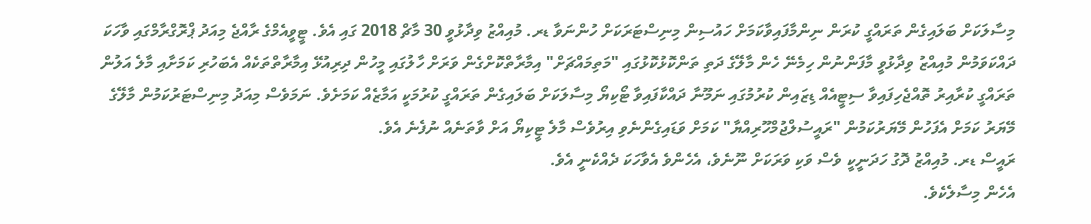މިސާލަކަށް ބަލައިގެން ތަރައްގީ ކުރަން ނިންމާފައިވާކަމަށް ހައުސިން މިނިސްޓަރަކަށް ހުންނަވާ ޑރ. މުއިއްޒު ވިދާޅުވީ 30 މާޗް 2018 ގައި އެވެ. ޓީވީއެމްގެ ރާއްޖެ މިއަދު ޕްރޮގްރާމްގައި ވާހަކަ ދައްކަވަމުން މުއިއްޒު ވިދާޅުވީ މާފަންނުން ހިމެނޭ ހެން މާލޭގެ ދަތި ތަންކޮޅުކޮޅުގައި "މަތިމައްޗަށް" އިމާރާތްކޮށްގެން ވަރަށް ހާލުގައި މީހުން ދިރިއުޅޭ އިމާރާތްތަކެއް އެބަހުރި ކަމަށާއި މާލެ އަލުން ތަރައްގީ ކުރާއިރު ތޮއްޖެހިފައިވާ ސިޓީއެއް ޑިޒައިން ކުރުމުގައި ނަމޫނާ ދައްކާފައިވާ ޓޯކިޔޯ މިސާލަކަށް ބަލައިގެން ތަރައްގީ ކުރުމަކީ އަމާޒެއް ކަމަށެވެ. ނަމަވެސް މިއަދު މިނިސްޓަރުކަމުން މާލޭގެ މޭޔަރު ކަމަށް އެފަހުން މޭޔަރުކަމުން "ރައީސުލްޖުމްހޫރިއްޔާ" ކަމަށް ވަޑައިގެންނެވި އިރުވެސް މާލެ ޓީކިޔޯ އަށް ވާތަނެއް ނުފެނެ އެވެ.
ރައީސް ޑރ. މުއިއްޒު ދޮގު ހަދަނީކީ ވެސް ވަކި ވަރަކަށް ނޫނެވެ، އެހެންވެ އެވާހަކަ ދެއްކެނީ އެވެ.
އެހެން މިސާލެކެވެ.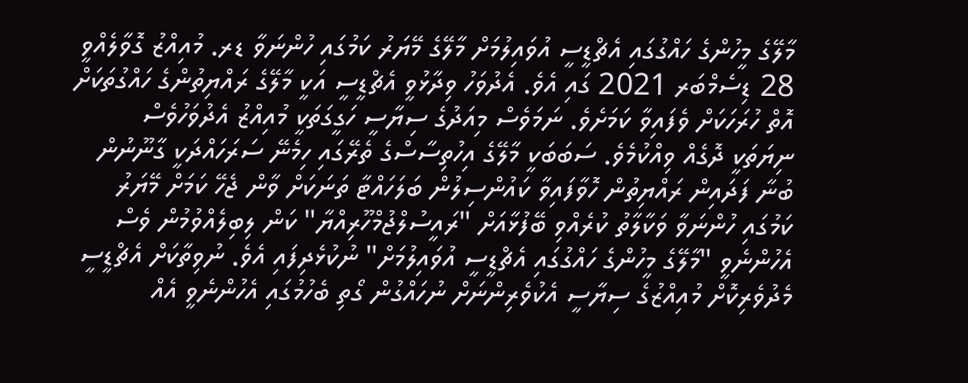މާލޭގެ މީހުންގެ ހައްގުގައި އެޗްޑީސީ އުވައިލުމަށް މާލޭގެ މޭޔަރު ކަމުގައި ހުންނަވާ ޑރ. މުއިއްޒު ގޮވާލެއްވީ 28 ޑިސެމްބަރ 2021 ގައި އެވެ. އެދުވަހު ވިދާޅުވީ އެޗްޑީސީ އަކީ މާލޭގެ ރައްޔިތުންގެ ހައްގުތަކަށް އޮތް ހުރަހަކަށް ވެފައިވާ ކަމަށެވެ. ނަމަވެސް މިއަދުގެ ސިޔާސީ ހަގީގަތަކީ މުއިއްޒު އެދުވަހުވެސް ނިޔަތަކީ ދޮގެއް ވިއްކުމެވެ. ސަބަބަކީ މާލޭގެ އިހުތިސާސްގެ ތެރޭގައި ހިމެނޭ ސަރަހައްދަކީ ގާނޫނުން ބުނާ ފަދައިން ރައްޔިތުން ހޮވާފައިވާ ކައުންސިލުން ބަލަހައްޓާ ތަނަކަށް ވާން ޖެހޭ ކަމަށް މޭޔަރު ކަމުގައި ހުންނަވާ ވަކާލާތު ކުރެއްވި ބޭފުޅާއަށް "ރައީސުލްޖުމްހޫރިއްޔާ" ކަން ލިބިލެއްވުމުން ވެސް އެހުންނެވީ "މާލޭގެ މީހުންގެ ހައްގުގައި އެޗްޑީސީ އުވައިލުމަށް" ނުކުޅެދިފައި އެވެ. ނުވިތާކަށް އެޗްޑީސީ މެދުވެރިކޮށް މުއިއްޒުގެ ސިޔާސީ އެކުވެރިންނަށް ނުހައްގުން ގޯތި ބެހުމުގައި އެހުންނެވީ އެއް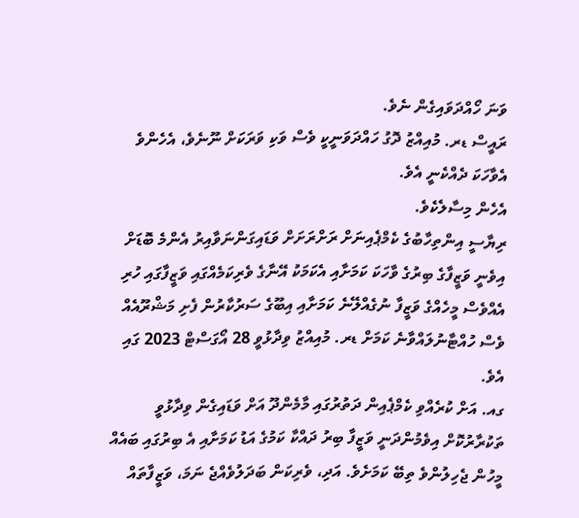ވަނަ ހޯއްދަވައިގެން ނެވެ.
ރައީސް ޑރ. މުއިއްޒު ދޮގު ހައްދަވަނީކީ ވެސް ވަކި ވަރަކަށް ނޫނެވެ، އެހެންވެ އެވާހަކަ ދެއްކެނީ އެވެ.
އެހެން މިސާލެކެވެ.
ރިޔާސީ އިންތިހާބުގެ ކެމްޕެއިނަށް ރަށްރަށަށް ވަޑައިގަންނަވާއިރު އެންމެ ބޮޑަށް އިވެނީ ވަޒީފާގެ ބިރުގެ ވާހަކަ ކަމަށާއި އެކަމަކު އޭނާގެ ވެރިކަމެއްގައި ވަޒީފާގައި ހުރި އެއްވެސް މީހެއްގެ ވަޒީފާ ނުގެއްލޭނެ ކަމަށާއި އިބޫގެ ސަރުކާރުން ފެށި މަޝްރޫއެއް ވެސް ހުއްޓާނުލައްވާނެ ކަމަށް ޑރ. މުއިއްޒު ވިދާޅުވީ 28 އޯގަސްޓް 2023 ގައި އެވެ.
ގއ. އަށް ކުރެއްވި ކެމްޕެއިން ދަތުރުގައި މާމެންދޫ އަށް ވަޑައިގެން ވިދާޅުވީ ތަކުރާރުކޮށް އިވެމުންދަނީ ވަޒީފާ ބިރު ދައްކާ ކަމުގެ އަޑު ކަމަށާއި އެ ބިރުގައި ބައެއް މީހުން ޖެހިލުންވެ ތިބޭ ކަމަށެވެ. އަދި، ވެރިކަން ބަދަލުވެއްޖެ ނަމަ، ވަޒީފާތައް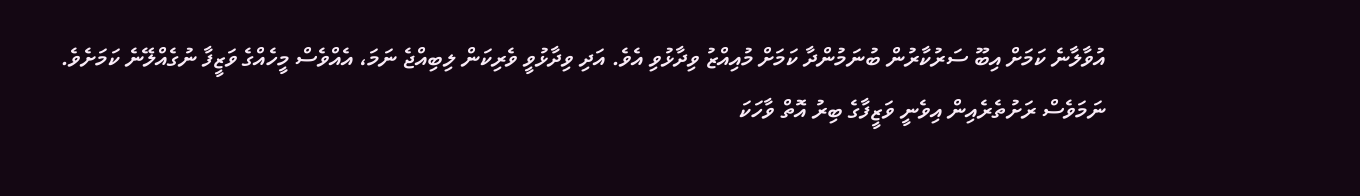އުވާލާނެ ކަމަށް އިބޫ ސަރުކާރުން ބުނަމުންދާ ކަމަށް މުއިއްޒު ވިދާޅުވި އެވެ. އަދި ވިދާޅުވީ ވެރިކަން ލިބިއްޖެ ނަމަ، އެއްވެސް މީހެއްގެ ވަޒީފާ ނުގެއްލޭނެ ކަމަށެވެ.
ނަމަވެސް ރަށުތެރެއިން އިވެނީ ވަޒީފާގެ ބިރު އޮތް ވާހަކަ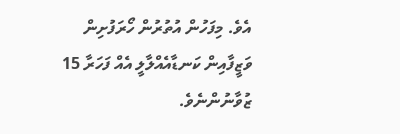އެވެ. މިފަހުން އުތުރުން ހޯރަފުށިން ވަޒީފާއިން ކަނޑާއެއްލާލީ އެއް ފަހަރާ 15 ޒުވާނުންނެވެ.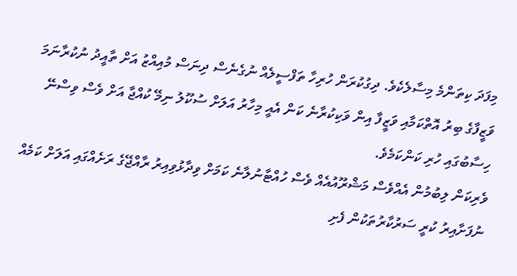މިފަދަ ކިތަންމެ މިސާލެކެވެ. ދިގުކުރަން ހުރިހާ ތަފްސީލެއް ނުގެނެސް ދިނަސް މުއިއްޒު އަށް ތާއީދު ނުކުރާނަމަ ވަޒީފާގެ ބިރު އޮތްކަމާއި ވަޒީފާ އިން ވަކިކުރާނެ ކަން އެއީ މިހާރު އަލަށް ސުކޫލު ނިމޭ ކުއްޖާ އަށް ވެސް ވިސްނޭ ހިސާބުގައި ހުރި ކަންކަމެވެ.
ވެރިކަން ލިބުމުން އެއްވެސް މަޝްރޫއުއެއް ވެސް ހުއްޓާނުލާނެ ކަމަށް ވިދާޅުވިއިރު ރާއްޖޭގެ ރަށެއްގައި އަލަށް ކަމެއް ނުފަށާއިރު ކުރީ ސަރުކާރުތަކުން ފެށި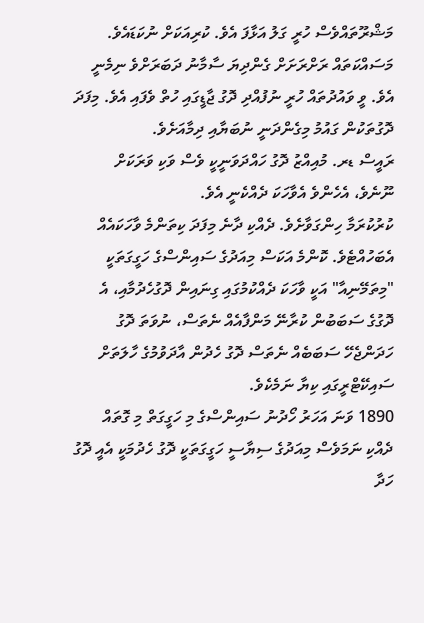މަޝްރޫތައްވެސް ހުރީ ގަލު އަޅާފަ އެވެ. ކުރިއަކަށް ނުކަޑައެވެ. މަސައްކަތައް ރަށްރަށަށް ގެންދިޔަ ސާމާނު ދަބަރަށްވެ ނިމެނީ އެވެ. ވީ ވައުދުތައް ހުރީ ނުފުއްދި ދޮގު ޖާޑީގައި ހުތް ވެފައި އެވެ. މިފަދަ ދޮގުތަކުން ގައުމު މިގެންދަނީ ނުބަޔާއި ދިމާއަށެވެ.
ރައީސް ޑރ. މުއިއްޒު ދޮގު ހައްދަވަނީކީ ވެސް ވަކި ވަރަކަށް ނޫނެވެ، އެހެންވެ އެވާހަކަ ދެއްކެނީ އެވެ.
ކުރުކުރަމާ ހިންގަވާށެވެ. ދެއްކި ދާނެ މިފަދަ ކިތަންމެ ވާހަކައެއް އެބަހުއްޓެވެ. ކޮންމެ އަކަސް މިއަދުގެ ސައިންސްގެ ހަގީގަތަކީ "މިތަމޭނިއާ" އަކީ ވާހަކަ ދެއްކުމުގައި ގިނައިން ދޮގުހެދުމާއި، އެ ދޮގުގެ ސަބަބުން ކުރާނޭ މަންފާއެއް ނެތަސް، ނުވަތަ ދޮގު ހަދަންޖެހޭ ސަބަބެއް ނެތަސް ދޮގު ހެދުން އާދަވުމުގެ ހާލަތަށް ސައިކޭޓްރީގައި ކިޔާ ނަމެކެވެ.
1890 ވަނަ އަހަރު ހޯދުނު ސައިންސްގެ މި ހަގީގަތް މި ގޮތައް ދެއްކި ނަމަވެސް މިއަދުގެ ސިޔާސީ ހަގީގަތަކީ ދޮގު ހެދުމަކީ އެއީ ދޮގު ހަދާ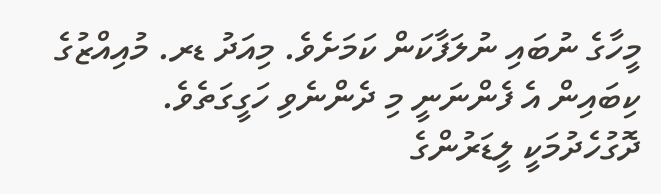މީހާގެ ނުބައި ނުލަފާކަން ކަމަށެވެ. މިއަދު ޑރ. މުއިއްޒުގެ ކިބައިން އެ ފެންނަނީ މި ދެންނެވި ހަގީގަތެވެ.
ދޮގުހެދުމަކީ ލީޑަރުންގެ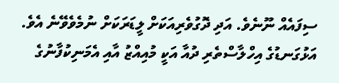ސިފައެއް ނޫނެވެ. އަދި ދޮގުވެރިއަކަށް ލީޑަރަކަށް ނުމެވެވޭނެ އެވެ. އަޅުގަނޑުގެ އިހްލާސްތެރި ދުއާ އަކީ މުއިއްޒު އާއި އެމަނިކުފާނުގެ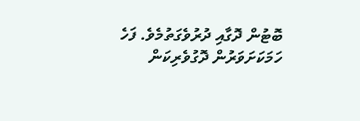ބޮޓުން ދޮގާއި ދުރުވެގަތުމެވެ. ފަހެ ހަމަކަށަވަރުން ދޮގުވެރިކަން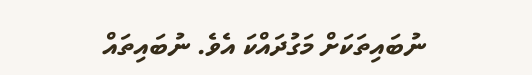ނުބައިތަކަށް މަގުދައްކަ އެވެ. ނުބައިތައް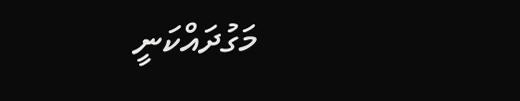މަގުދައްކަނީ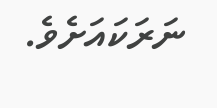ނަރަކައަށެވެ.